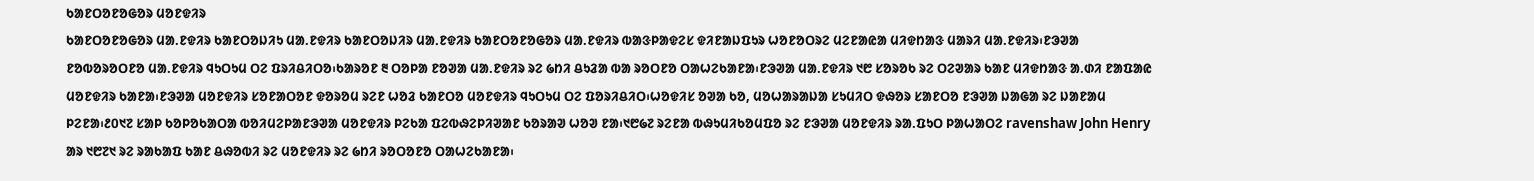ᱠᱟᱱᱛᱚᱱᱚᱜᱚᱨ ᱢᱚᱱᱫᱤᱨ
ᱠᱟᱱᱛᱚᱱᱚᱜᱚᱨ ᱢᱟ.ᱱᱫᱤᱨ ᱠᱟᱱᱛᱚᱡᱤᱩ ᱢᱟ.ᱱᱫᱤᱨ ᱠᱟᱱᱛᱚᱡᱤᱨ ᱢᱟᱹᱱᱫᱤᱨ ᱠᱟᱱᱛᱚᱱᱚᱜᱚᱨ ᱢᱟ.ᱱᱫᱤᱨ ᱵᱟᱝᱞᱟᱫᱮᱥ ᱫᱤᱱᱟᱡᱯᱩᱨ ᱦᱚᱱᱚᱛᱨᱮ ᱢᱮᱱᱟᱭᱟ ᱢᱤᱫᱴᱟᱝ ᱢᱟᱨᱤ ᱢᱟ.ᱱᱫᱤᱨ᱾ᱱᱳᱣᱟ ᱱᱚᱵᱚᱨᱚᱛᱱᱚ ᱢᱟ.ᱱᱫᱤᱨ ᱧᱩᱛᱩᱢ ᱛᱮ ᱯᱨᱤᱪᱤᱛᱚ᱾ᱠᱟᱨᱚᱱ ᱓ ᱛᱚᱞᱟ ᱱᱚᱣᱟ ᱢᱟ.ᱱᱫᱤᱨ ᱨᱮ ᱙ᱴᱤ ᱪᱩᱲᱟ ᱵᱟ ᱨᱚᱛᱱᱚ ᱛᱟᱦᱮᱠᱟᱱᱟ᱾ᱱᱳᱣᱟ ᱢᱟ.ᱱᱫᱤᱨ ᱑᱘ ᱥᱚᱨᱚᱠ ᱨᱮ ᱛᱮᱣᱟᱨ ᱠᱟᱱ ᱢᱤᱫᱴᱟᱝ ᱟ.ᱰᱤ ᱱᱟᱯᱟᱭ ᱢᱚᱱᱫᱤᱨ ᱠᱟᱱᱟ᱾ᱱᱳᱣᱟ ᱢᱚᱱᱫᱤᱨ ᱥᱚᱱᱟᱛᱚᱱ ᱫᱚᱨᱚᱢ ᱨᱮᱱ ᱦᱚᱲ ᱠᱟᱱᱛᱚ ᱢᱚᱱᱫᱤᱨ ᱧᱩᱛᱩᱢ ᱛᱮ ᱯᱚᱨᱤᱪᱤᱛ᱾ᱦᱚᱫᱤᱥ ᱚᱣᱟ ᱠᱚ, ᱢᱚᱦᱟᱨᱟᱡᱟ ᱥᱩᱢᱤᱛ ᱫᱷᱚᱨ ᱥᱟᱱᱛᱚ ᱱᱳᱣᱟ ᱡᱟᱜᱟ ᱨᱮ ᱡᱟᱱᱟᱢ ᱞᱮᱱᱟ᱾᱒᱐᱑᱗ ᱥᱟᱞ ᱠᱚᱞᱚᱠᱟᱛᱟ ᱵᱚᱤᱢᱮᱞᱟᱱᱳᱣᱟ ᱢᱚᱱᱫᱤᱨ ᱞᱮᱠᱟ ᱯᱮᱵᱷᱮᱞᱤᱣᱟᱱ ᱠᱚᱨᱟᱣ ᱦᱚᱣ ᱱᱟ᱾᱑᱘᱙᱗ ᱨᱮᱱᱟ ᱵᱷᱩᱢᱤᱠᱚᱢᱯᱚ ᱨᱮ ᱱᱳᱣᱟ ᱢᱚᱱᱫᱤᱨ ᱨᱟ.ᱯᱩᱛ ᱞᱟᱦᱟᱛᱮ ravenshaw John Henry ᱟᱨ ᱑᱘᱗᱑ ᱨᱮ ᱨᱟᱠᱟᱯ ᱠᱟᱱ ᱪᱷᱚᱵᱤ ᱨᱮ ᱢᱚᱱᱫᱤᱨ ᱨᱮ ᱙ᱴᱤ ᱨᱚᱛᱚᱱᱚ ᱛᱟᱦᱮᱠᱟᱱᱟ᱾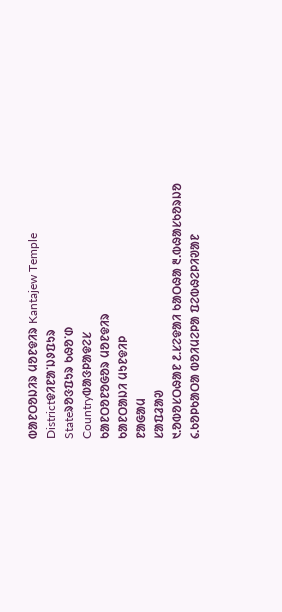ᱵᱟᱱᱛᱚᱡᱤᱨ ᱢᱚᱱᱫᱤᱨ Kantajew Temple
Districtᱫᱤᱱᱟᱸᱡᱽᱯᱩᱨ
Stateᱨᱚᱝᱯᱩᱨ ᱠᱷᱚᱸᱰ
Countryᱵᱟᱝᱞᱟᱫᱮᱥ
ᱠᱟᱱᱛᱚᱱᱚᱜᱚᱨ ᱢᱚᱱᱫᱤᱨ
ᱠᱟᱱᱛᱟᱡᱤ ᱢᱩᱱᱫᱤᱞ
ᱱᱟᱜᱟᱢ
ᱥᱟᱯᱲᱟᱣ
᱑.ᱚᱵᱚᱥᱛᱷᱟᱱ ᱒.ᱥᱮᱫᱟᱤ ᱠᱟᱛᱷᱟ ᱓.ᱵᱷᱟᱥᱠᱚᱨᱡᱚ ᱔.ᱠᱚᱞᱠᱟᱛᱟ ᱵᱚᱤᱢᱮᱞᱟ ᱯᱮᱵᱷᱮᱞᱤᱣᱟᱱ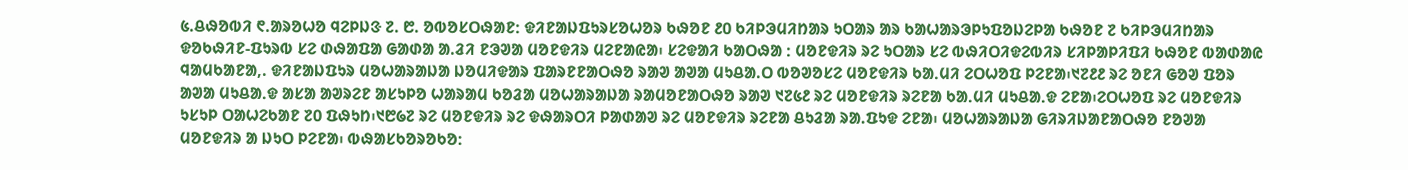᱕.ᱪᱷᱚᱵᱤ ᱖.ᱟᱨᱚᱦᱚ ᱧᱮᱞᱡᱝ ᱗. ᱘. ᱚᱵᱚᱥᱛᱷᱟᱱᱺ ᱫᱤᱱᱟᱡᱯᱩᱨᱥᱚᱦᱚᱨ ᱠᱷᱚᱱ ᱒᱐ ᱠᱤᱞᱳᱢᱤᱴᱟᱨ ᱩᱛᱟᱨ ᱟᱨ ᱠᱟᱦᱟᱨᱳᱞᱩᱯᱚᱡᱮᱞᱟ ᱠᱷᱚᱱ ᱗ ᱠᱤᱞᱳᱢᱤᱴᱟᱨ ᱫᱚᱠᱷᱤᱱ-ᱯᱩᱨᱵ ᱥᱮ ᱰᱷᱟᱯᱟ ᱜᱟᱰᱟ ᱟ.ᱲᱤ ᱱᱳᱣᱟ ᱢᱚᱱᱫᱤᱨ ᱢᱮᱱᱟᱭᱟ᱾ ᱥᱮᱫᱟᱤ ᱠᱟᱛᱷᱟ ᱺ ᱢᱚᱱᱫᱤᱨ ᱨᱮ ᱩᱛᱟᱨ ᱥᱮ ᱵᱷᱤᱛᱤᱫᱮᱵᱤᱨ ᱥᱤᱞᱟᱞᱤᱯᱤ ᱠᱷᱚᱱ ᱵᱟᱰᱟᱭ ᱧᱟᱢᱠᱟᱱᱟ,. ᱫᱤᱱᱟᱡᱯᱩᱨ ᱢᱚᱦᱟᱨᱟᱡᱟ ᱡᱚᱢᱤᱫᱟᱨ ᱯᱟᱨᱱᱱᱟᱛᱷᱚ ᱨᱟᱣ ᱟᱣᱟ ᱢᱩᱪᱟ.ᱛ ᱵᱚᱣᱚᱥᱮ ᱢᱚᱱᱫᱤᱨ ᱠᱟᱹᱢᱤ ᱮᱛᱦᱚᱯ ᱞᱮᱱᱟ᱾᱑᱗᱒᱒ ᱨᱮ ᱚᱱᱤ ᱜᱚᱣ ᱯᱚᱨ ᱟᱣᱟ ᱢᱩᱪᱟᱹᱫ ᱟᱥᱟ ᱟᱣᱨᱮᱱ ᱟᱥᱩᱞᱚ ᱦᱟᱨᱟᱢ ᱠᱚᱲᱟ ᱢᱚᱦᱟᱨᱟᱡᱟ ᱨᱟᱢᱚᱱᱟᱛᱷᱚ ᱨᱟᱣ ᱑᱗᱕᱒ ᱨᱮ ᱢᱚᱱᱫᱤᱨ ᱨᱮᱱᱟ ᱠᱟᱹᱢᱤ ᱢᱩᱪᱟᱹᱫ ᱮᱱᱟ᱾ᱮᱛᱦᱚᱯ ᱨᱮ ᱢᱚᱱᱫᱤᱨ ᱩᱥᱩᱞ ᱛᱟᱦᱮᱠᱟᱱ ᱗᱐ ᱯᱷᱩᱴ᱾᱑᱘᱙᱗ ᱨᱮ ᱢᱚᱱᱫᱤᱨ ᱨᱮ ᱫᱷᱟᱨᱛᱤ ᱞᱟᱰᱟᱣ ᱨᱮ ᱢᱚᱱᱫᱤᱨ ᱨᱮᱱᱟ ᱪᱩᱲᱟ ᱨᱟ.ᱯᱩᱫ ᱮᱱᱟ᱾ ᱢᱚᱦᱟᱨᱟᱡᱟ ᱜᱤᱨᱤᱡᱟᱱᱟᱛᱷᱚ ᱱᱚᱣᱟ ᱢᱚᱱᱫᱤᱨ ᱟ ᱡᱩᱛ ᱞᱮᱱᱟ᱾ ᱵᱷᱟᱥᱠᱚᱨᱚᱠᱚᱺ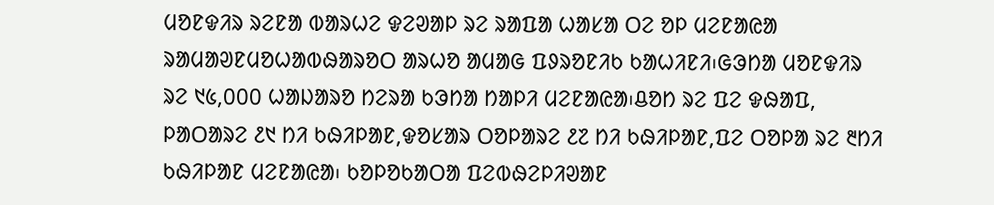ᱢᱚᱱᱫᱤᱨ ᱨᱮᱱᱟ ᱵᱟᱨᱦᱮ ᱫᱮᱣᱟᱞ ᱨᱮ ᱨᱟᱯᱟ ᱦᱟᱥᱟ ᱛᱮ ᱚᱞ ᱢᱮᱱᱟᱭᱟ ᱨᱟᱢᱟᱣᱱᱢᱚᱦᱟᱵᱷᱟᱨᱚᱛ ᱟᱨᱦᱚ ᱟᱢᱟᱜ ᱯᱽᱨᱚᱱᱤᱠ ᱠᱟᱦᱤᱱᱤ᱾ᱜᱳᱴᱟ ᱢᱚᱱᱫᱤᱨ ᱨᱮ ᱑᱕,᱐᱐᱐ ᱦᱟᱡᱟᱨᱚ ᱴᱮᱨᱟ ᱠᱳᱴᱟ ᱴᱟᱞᱤ ᱢᱮᱱᱟᱭᱟ᱾ᱪᱚᱴ ᱨᱮ ᱯᱮ ᱫᱷᱟᱯ, ᱞᱟᱛᱟᱨᱮ ᱒᱑ ᱴᱤ ᱠᱷᱤᱞᱟᱱ,ᱫᱚᱥᱟᱨ ᱛᱚᱞᱟᱨᱮ ᱒᱗ ᱴᱤ ᱠᱷᱤᱞᱟᱱ,ᱯᱮ ᱛᱚᱞᱟ ᱨᱮ ᱓ᱴᱤ ᱠᱷᱤᱞᱟᱱ ᱢᱮᱱᱟᱭᱟ᱾ ᱠᱚᱞᱚᱠᱟᱛᱟ ᱯᱮᱵᱷᱮᱞᱤᱣᱟᱱ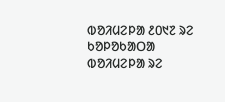ᱵᱚᱤᱢᱮᱞᱟ ᱒᱐᱑᱗ ᱨᱮ ᱠᱚᱞᱚᱠᱟᱛᱟ ᱵᱚᱤᱢᱮᱞᱟ ᱨᱮ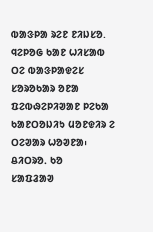ᱵᱟᱝᱞᱟ ᱨᱮᱱ ᱱᱤᱡᱥᱚ. ᱧᱮᱞᱚᱜ ᱠᱟᱱ ᱦᱤᱥᱟᱵ ᱛᱮ ᱵᱟᱝᱞᱟᱫᱮᱥ ᱥᱚᱨᱚᱠᱟᱨ ᱚᱱᱟ ᱯᱮᱵᱷᱮᱞᱤᱣᱟᱱ ᱞᱮᱠᱟ ᱠᱟᱱᱛᱚᱡᱤᱩ ᱢᱚᱱᱫᱤᱨ ᱮ ᱛᱮᱣᱟᱨ ᱦᱚᱣᱱᱟ᱾
ᱪᱤᱛᱨᱚᱹ ᱠᱚ
ᱥᱟᱯᱲᱟᱣ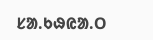ᱥᱟ.ᱠᱷᱭᱟ.ᱛ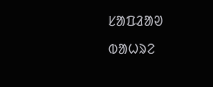ᱥᱟᱯᱲᱟᱣ
ᱵᱟᱦᱨᱮ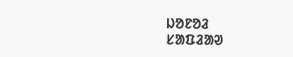ᱡᱚᱱᱚᱲ
ᱥᱟᱯᱲᱟᱣ